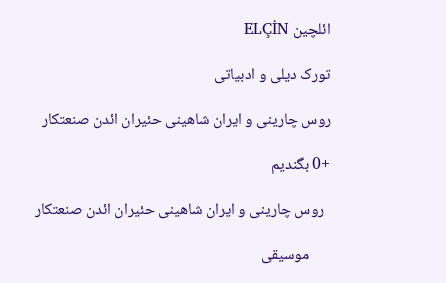ائلچین ELÇİN

تورک دیلی و ادبیاتی

روس چارینی و ایران شاهینی حئیران ائدن صنعتكار

+0 بگندیم

  روس چارینی و ایران شاهینی حئیران ائدن صنعتكار

      موسیقی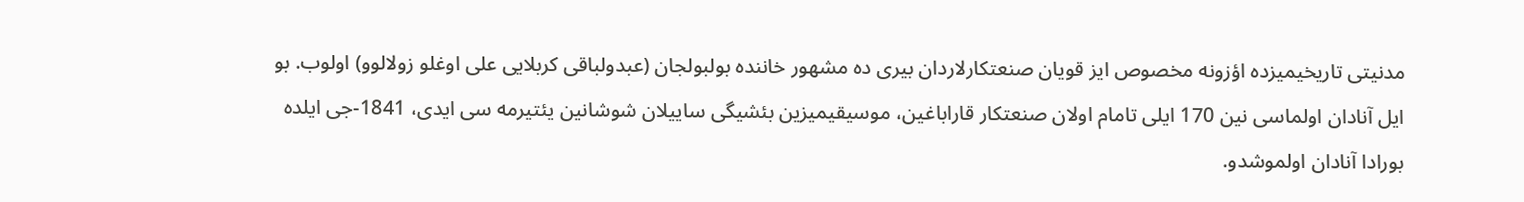مدنیتی تاریخیمیزده اؤزونه مخصوص ایز قویان صنعتكارلاردان بیری ده مشهور خاننده بولبولجان (عبدولباقی كربلایی علی اوغلو زولالوو) اولوب. بو ایل آنادان اولماسی نین 170 ایلی تامام اولان صنعتكار قاراباغین، موسیقیمیزین بئشیگی ساییلان شوشانین یئتیرمه سی ایدی، 1841-جی ایلده بورادا آنادان اولموشدو.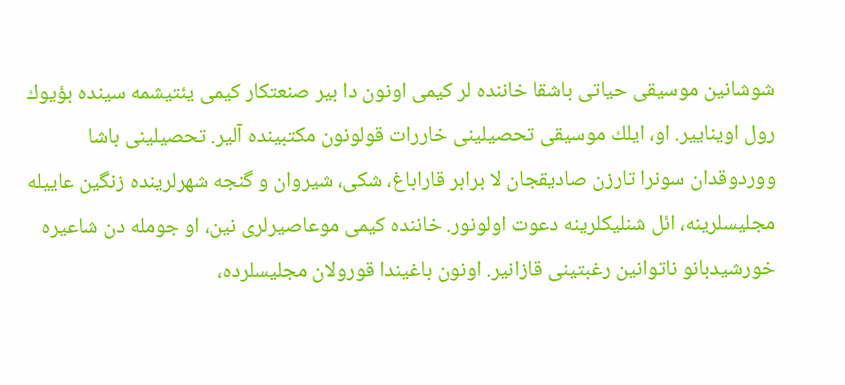شوشانین موسیقی حیاتی باشقا خاننده لر كیمی اونون دا بیر صنعتكار كیمی یئتیشمه سینده بؤیوك رول اویناییر. او، ایلك موسیقی تحصیلینی خاررات قولونون مكتبینده آلیر. تحصیلینی باشا ووردوقدان سونرا تارزن صادیقجان لا برابر قاراباغ، شكی، شیروان و گنجه شهرلرینده زنگین عاییله مجلیسلرینه، ائل شنلیكلرینه دعوت اولونور. خاننده كیمی موعاصیرلری نین، او جومله دن شاعیره خورشیدبانو ناتوانین رغبتینی قازانیر. اونون باغیندا قورولان مجلیسلرده،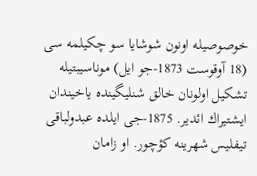خوصوصیله اونون شوشایا سو چكیلمه سی (18 آوقوست 1873-جو ایل) موناسیبتیله تشكیل اولونان خالق شنلیگینده یاخیندان ایشتیراك ائدیر. 1875-جی ایلده عبدولباقی تیفلیس شهرینه كؤچور. او زامان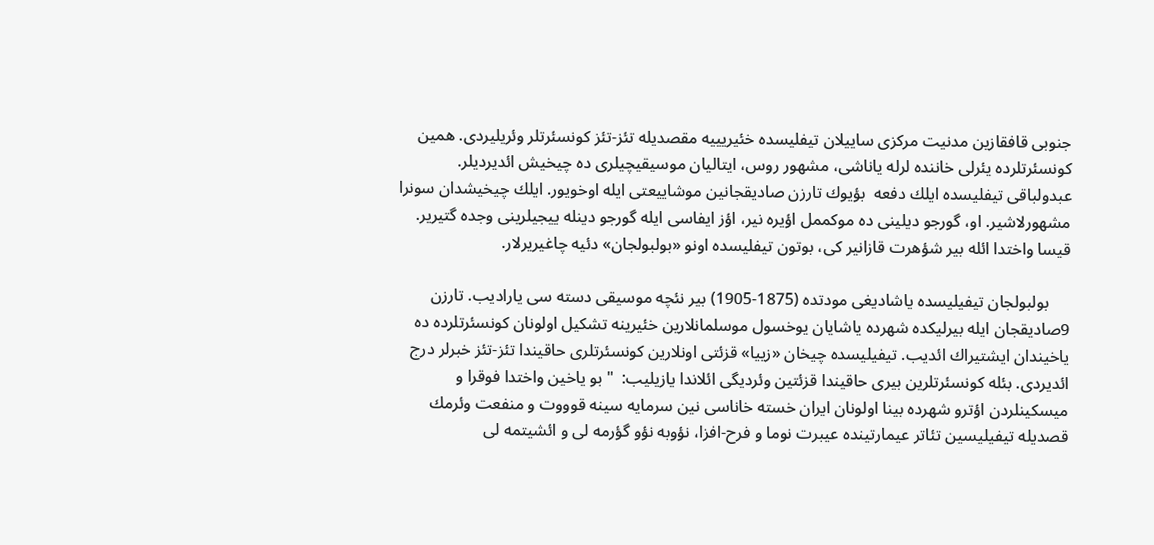جنوبی قافقازین مدنیت مركزی ساییلان تیفلیسده خئیریییه مقصدیله تئز-تئز كونسئرتلر وئریلیردی. همین كونسئرتلرده یئرلی خاننده لرله یاناشی، مشهور روس، ایتالیان موسیقیچیلری ده چیخیش ائدیردیلر. عبدولباقی تیفلیسده ایلك دفعه  بؤیوك تارزن صادیقجانین موشاییعتی ایله اوخویور. ایلك چیخیشدان سونرا مشهورلاشیر. او، گورجو دیلینی ده موكممل اؤیره نیر، اؤز ایفاسی ایله گورجو دینله ییجیلرینی وجده گتیریر. قیسا واختدا ائله بیر شؤهرت قازانیر كی، بوتون تیفلیسده اونو «بولبولجان» دئیه چاغیریرلار.

     بولبولجان تیفیلیسده یاشادیغی مودتده (1875-1905) بیر نئچه موسیقی دسته سی یارادیب. تارزن 9صادیقجان ایله بیرلیكده شهرده یاشایان یوخسول موسلمانلارین خئیرینه تشكیل اولونان كونسئرتلرده ده یاخیندان ایشتیراك ائدیب. تیفیلیسده چیخان «زییا» قزئتی اونلارین كونسئرتلری حاقیندا تئز-تئز خبرلر درج ائدیردی. بئله كونسئرتلرین بیری حاقیندا قزئتین وئردیگی ائلاندا یازیلیب:  " بو یاخین واختدا فوقرا و میسكینلردن اؤترو شهرده بینا اولونان ایران خسته خاناسی نین سرمایه سینه قوووت و منفعت وئرمك قصدیله تیفیلیسین تئاتر عیمارتینده عیبرت نوما و فرح-افزا، نؤوبه نؤو گؤرمه لی و ائشیتمه لی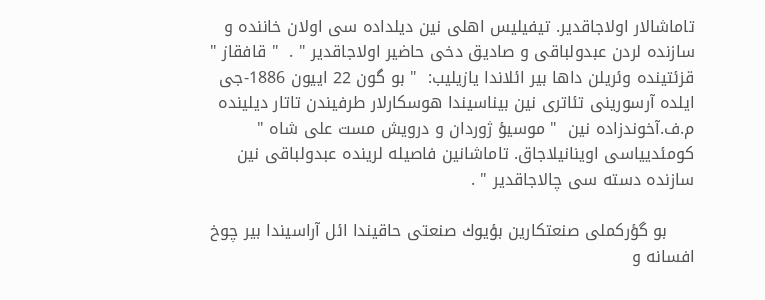تاماشالار اولاجاقدیر. تیفیلیس اهلی نین دیلداده سی اولان خاننده و سازنده لردن عبدولباقی و صادیق دخی حاضیر اولاجاقدیر " .  " قافقاز "  قزئتینده وئریلن داها بیر ائلاندا یازیلیب:  " بو گون 22 اییون 1886-جی ایلده آرسورینی تئاتری نین بیناسیندا هوسكارلار طرفیندن تاتار دیلینده م.ف.آخوندزاده نین  " موسیؤ ژوردان و درویش مست علی شاه "  كومئدییاسی اوینانیلاجاق. تاماشانین فاصیله لرینده عبدولباقی نین سازنده دسته سی چالاجاقدیر " .

     بو گؤركملی صنعتكارین بؤیوك صنعتی حاقیندا ائل آراسیندا بیر چوخ افسانه و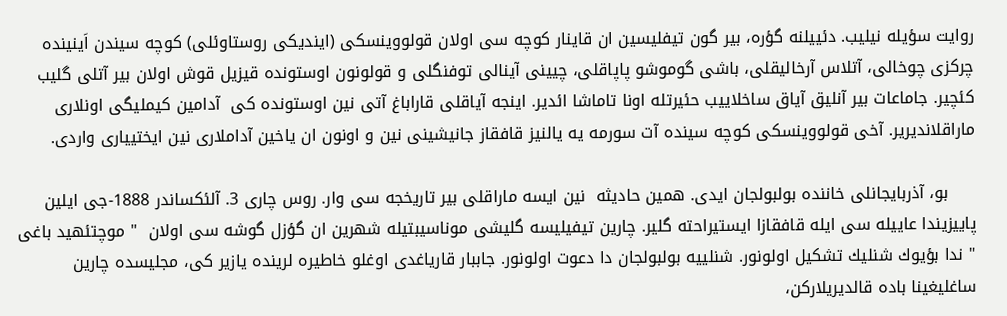روایت سؤیله نیلیب. دئییلنه گؤره، بیر گون تیفلیسین ان قاینار كوچه سی اولان قولووینسكی (ایندیكی روستاوئلی) كوچه سیندن اَینینده چركزی چوخالی، آتلاس آرخالیقلی، باشی گوموشو پاپاقلی، چیینی آینالی توفنگلی و قولونون اوستونده قیزیل قوش اولان بیر آتلی گلیب كئچیر. جاماعات بیر آنلیق آیاق ساخلاییب حئیرتله اونا تاماشا ائدیر. اینجه آیاقلی قاراباغ آتی نین اوستونده كی  آدامین كیملیگی اونلاری ماراقلاندیریر. آخی قولووینسكی كوچه سینده آت سورمه یه یالنیز قافقاز جانیشینی نین و اونون ان یاخین آداملاری نین ایختییاری واردی.

     بو، آذربایجانلی خاننده بولبولجان ایدی. همین حادیثه  نین ایسه ماراقلی بیر تاریخجه سی وار. روس چاری 3. آلئكساندر 1888-جی ایلین پاییزیندا عاییله سی ایله قافقازا ایستیراحته گلیر. چارین تیفیلیسه گلیشی موناسیبتیله شهرین ان گؤزل گوشه سی اولان  " موچتئهید باغی " ندا بؤیوك شنلیك تشكیل اولونور. شنلییه بولبولجان دا دعوت اولونور. جاببار قاریاغدی اوغلو خاطیره لرینده یازیر كی، مجلیسده چارین ساغلیغینا باده قالدیریلاركن،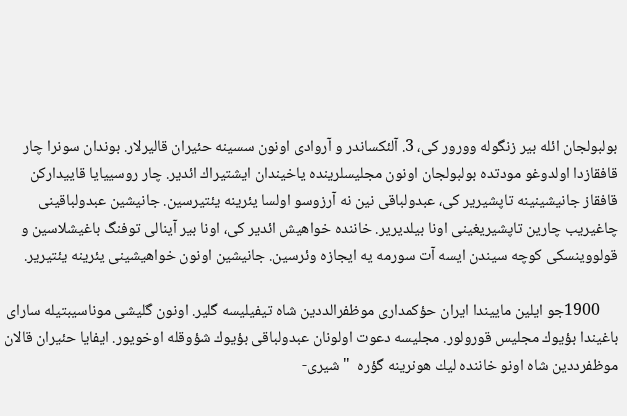بولبولجان ائله بیر زنگوله وورور كی، 3. آلئكساندر و آروادی اونون سسینه حئیران قالیرلار. بوندان سونرا چار قافقازدا اولدوغو مودتده بولبولجان اونون مجلیسلرینده یاخیندان ایشتیراك ائدیر. چار روسییایا قاییداركن قافقاز جانیشینینه تاپشیریر كی، عبدولباقی نین نه آرزوسو اولسا یئرینه یئتیرسین. جانیشین عبدولباقینی چاغیریب چارین تاپشیریغینی اونا بیلدیریر. خاننده خواهیش ائدیر كی، اونا بیر آینالی توفنگ باغیشلاسین و قولووینسكی كوچه سیندن ایسه آت سورمه یه ایجازه وئرسین. جانیشین اونون خواهیشینی یئرینه یئتیریر.

     1900جو ایلین ماییندا ایران حؤكمداری موظفرالددین شاه تیفیلیسه گلیر. اونون گلیشی موناسیبتیله سارای باغیندا بؤیوك مجلیس قورولور. مجلیسه دعوت اولونان عبدولباقی بؤیوك شؤوقله اوخویور. ایفایا حئیران قالان موظفرددین شاه اونو خاننده لیك هونرینه گؤره  " شیری-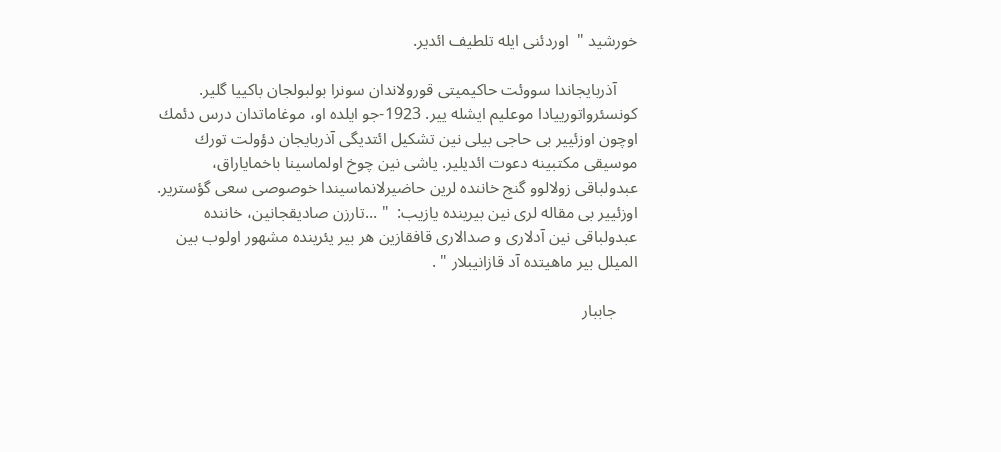خورشید "  اوردئنی ایله تلطیف ائدیر.

     آذربایجاندا سووئت حاكیمیتی قورولاندان سونرا بولبولجان باكییا گلیر. كونسئرواتورییادا موعلیم ایشله ییر. 1923-جو ایلده او، موغاماتدان درس دئمك اوچون اوزئییر بی حاجی بیلی نین تشكیل ائتدیگی آذربایجان دؤولت تورك موسیقی مكتبینه دعوت ائدیلیر. یاشی نین چوخ اولماسینا باخمایاراق، عبدولباقی زولالوو گنج خاننده لرین حاضیرلانماسیندا خوصوصی سعی گؤستریر. اوزئییر بی مقاله لری نین بیرینده یازیب:  " ...تارزن صادیقجانین، خاننده عبدولباقی نین آدلاری و صدالاری قافقازین هر بیر یئرینده مشهور اولوب بین المیلل بیر ماهیتده آد قازانیبلار " .

     جاببار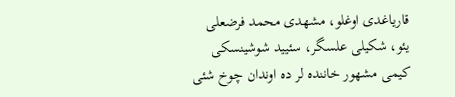قاریاغدی اوغلو، مشهدی محمد فرضعلی یئو، شكیلی علسگر، سئیید شوشینسكی كیمی مشهور خاننده لر ده اوندان چوخ شئی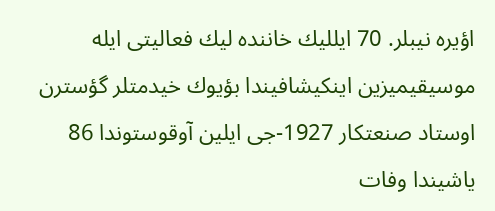اؤیره نیبلر. 70 ایللیك خاننده لیك فعالیتی ایله موسیقیمیزین اینكیشافیندا بؤیوك خیدمتلر گؤسترن اوستاد صنعتكار 1927-جی ایلین آوقوستوندا 86 یاشیندا وفات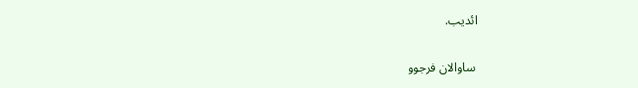ائدیب.

 ساوالان فرجوو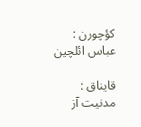كؤچورن : عباس ائلچین

قایناق : مدنیت آز